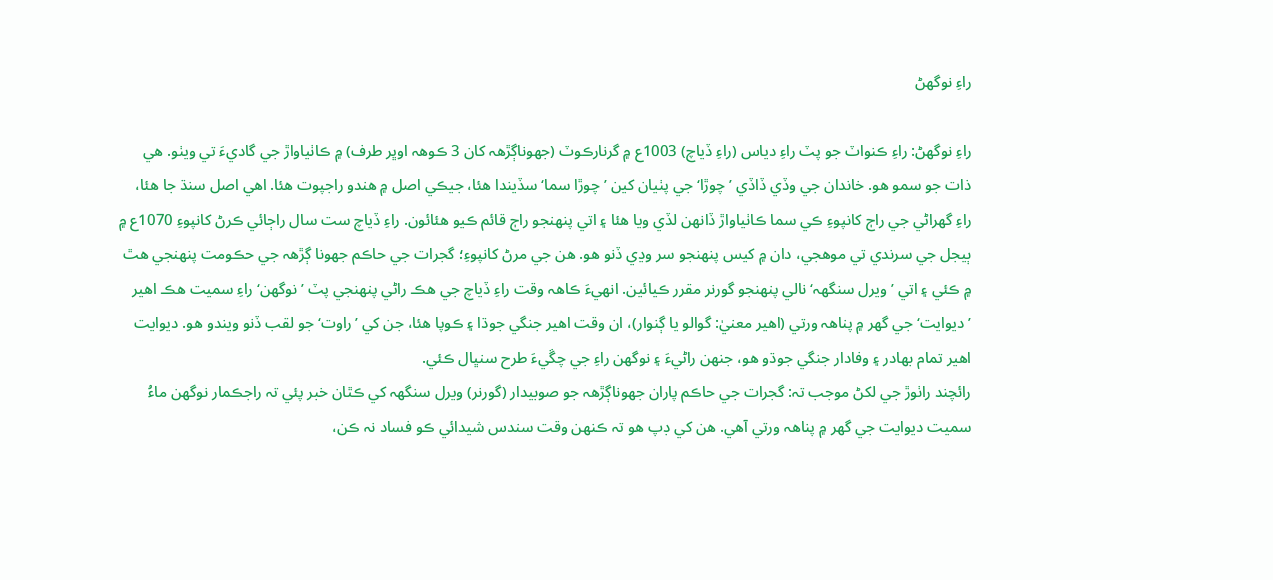راءِ نوگهڻ

راءِ نوگهڻ: راءِ ڪنواٽ جو پٽ راءِ دياس (راءِ ڏياچ) 1003ع ۾ گرنارڪوٽ (جهوناڳڙھہ کان 3 ڪوھہ اوڀر طرف) ۾ ڪاٺياواڙ جي گاديءَ تي ويٺو. هي ذات جو سمو هو. خاندان جي وڏي ڏاڏي ’چوڙا‘ جي پٺيان کين ’چوڙا سما‘ سڏيندا هئا، جيڪي اصل ۾ هندو راجپوت هئا. اهي اصل سنڌ جا هئا، راءِ گهراڻي جي راڄ کانپوءِ ڪي سما ڪاٺياواڙ ڏانهن لڏي ويا هئا ۽ اتي پنهنجو راڄ قائم ڪيو هئائون. راءِ ڏياچ ست سال راڄائي ڪرڻ کانپوءِ 1070ع ۾ ٻيجل جي سرندي تي موهجي، دان ۾ کيس پنهنجو سر وڍي ڏنو هو. هن جي مرڻ کانپوءِ؛ گجرات جي حاڪم جهونا ڳڙھہ جي حڪومت پنھنجي هٿ ۾ ڪئي ۽ اتي ’ويرل سنگهہ‘ نالي پنهنجو گورنر مقرر ڪيائين. انهيءَ ڪاھہ وقت راءِ ڏياچ جي هڪ راڻي پنھنجي پٽ ’نوگهن‘ راءِ سميت هڪ اهير ’ديوايت‘ جي گهر ۾ پناھہ ورتي (اهير معنيٰ: گوالو يا ڳنوار)، ان وقت اهير جنگي جوڌا ۽ ڪوپا هئا، جن کي ’راوت‘ جو لقب ڏنو ويندو هو. ديوايت اهير تمام بھادر ۽ وفادار جنگي جوڌو هو، جنهن راڻيءَ ۽ نوگهن راءِ جي چڱيءَ طرح سنڀال ڪئي.
رائچند راٺوڙ جي لکڻ موجب تہ: گجرات جي حاڪم پاران جهوناڳڙھہ جو صوبيدار (گورنر) ويرل سنگهہ کي ڪٿان خبر پئي تہ راجڪمار نوگهن ماءُ سميت ديوايت جي گهر ۾ پناھہ ورتي آهي. هن کي ڊپ هو تہ ڪنهن وقت سندس شيدائي ڪو فساد نہ ڪن،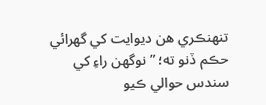تنهنڪري هن ديوايت کي گهرائي حڪم ڏنو ته؛ ”نوگهن راءِ کي سندس حوالي ڪيو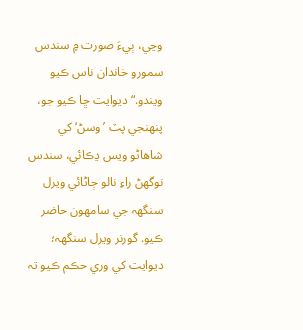وڃي، ٻيءَ صورت ۾ سندس سمورو خاندان ناس ڪيو ويندو.“ ديوايت ڇا ڪيو جو، پنھنجي پٽ ’وسڻ‘ کي شاهاڻو ويس ڍڪائي، سندس نوگهڻ راءِ نالو ڄاڻائي ويرل سنگهہ جي سامهون حاضر ڪيو. گورنر ويرل سنگهہ؛ ديوايت کي وري حڪم ڪيو تہ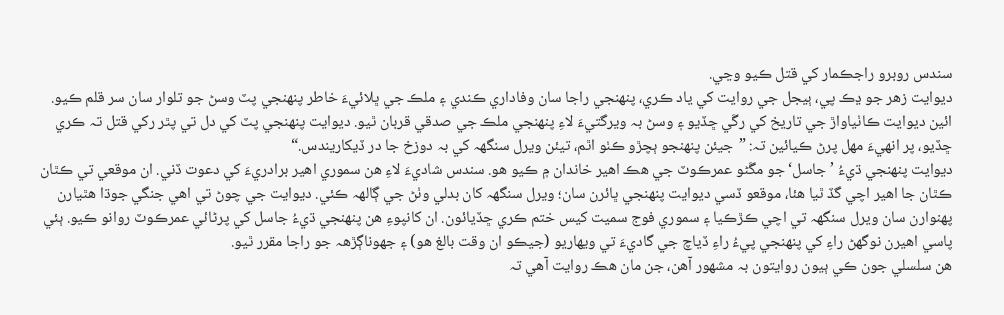سندس روبرو راجڪمار کي قتل ڪيو وڃي.
ديوايت زهر جو ڍڪ پي، ٻيجل جي روايت کي ياد ڪري، پنھنجي راجا سان وفاداري ڪندي ۽ ملڪ جي ڀلائيءَ خاطر پنھنجي پٽ وسڻ جو تلوار سان سر قلم ڪيو. ائين ديوايت ڪاٺياواڙ جي تاريخ کي رڱي ڇڏيو ۽ وسڻ بہ ويرگتيءَ لاءِ پنھنجي ملڪ جي صدقي قربان ٿيو. ديوايت پنھنجي پٽ کي دل تي پٿر رکي قتل تہ ڪري ڇڏيو، پر انهيءَ مھل پرڻ ڪيائين تہ: ”جيئن پنهنجو ٻچڙو ڪٺو اٿم، تيئن ويرل سنگهہ کي بہ دوزخ جا در ڏيکاريندس.“
ديوايت پنھنجي ڌيءُ ’جاسل‘ جو مڱڻو عمرڪوٽ جي هڪ اهير خاندان ۾ ڪيو هو. سندس شاديءَ لاءِ هن سموري اهير برادريءَ کي دعوت ڏني. ان موقعي تي ڪٿان ڪٿان جا اهير اچي گڏ ٿيا هئا، موقعو ڏسي ديوايت پنھنجي ڀائرن سان؛ ويرل سنگهہ کان بدلي وٺڻ جي ڳالھہ ڪئي. ديوايت جي چوڻ تي اهي جنگي جوڌا هٿيارن پهنوارن سان ويرل سنگهہ تي اچي ڪڙڪيا ۽ سموري فوج سميت کيس ختم ڪري ڇڏيائون. ان کانپوءِ هن پنھنجي ڌيءُ جاسل کي پرڻائي عمرڪوٽ روانو ڪيو. ٻئي پاسي اهيرن نوگهڻ راءِ کي پنھنجي پيءُ راءِ ڏياچ جي گاديءَ تي ويهاريو (جيڪو ان وقت بالغ هو) ۽ جهوناڳڙھہ جو راجا مقرر ٿيو.
هن سلسلي جون ڪي ٻيون روايتون بہ مشھور آهن، جن مان هڪ روايت آهي تہ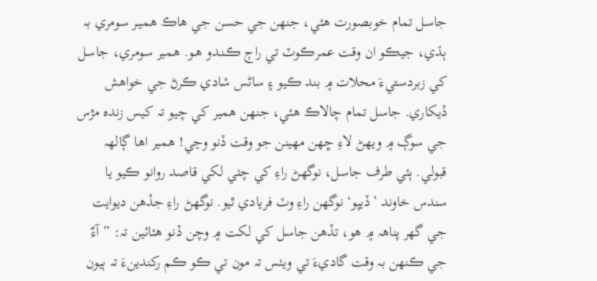جاسل تمام خوبصورت هئي، جنهن جي حسن جي هاڪ هميـر سومري بہ ٻڌي، جيڪو ان وقت عمرڪوٽ تي راڄ ڪـنـدو هـو. همير سومري، جاسل کي زبردستيءَ محلات ۾ بند ڪيو ۽ ساڻس شادي ڪرڻ جي خواهش ڏيکاري. جاسل تمام چالاڪ هئي، جنهن همير کي چيو تہ کيس زندہ مڙس جي سوڳ ۾ ويهڻ لاءِ ڇھن مهينن جو وقت ڏنو وڃي! همير اها ڳالھہ قبولي. ٻئي طرف جاسل، نوگهڻ راءِ کي چٺي لکي قاصد روانو ڪيو يا سندس خاوند ’ڏيپو‘ نوگهن راءِ وٽ فريادي ٿيو. نوگهڻ راءِ جڏهن ديوايت جي گهر پناھہ ۾ هو، تڏهن جاسل کي لکت ۾ وچن ڏنو هئائين تہ: ”آءٌ جي ڪنهن بہ وقت گاديءَ تي ويٺس تہ مون تي ڪو ڪم رکندينءَ تہ ٻيون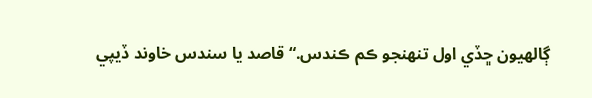ڳالهيون ڇڏي اول تنهنجو ڪم ڪندس.“ قاصد يا سندس خاوند ڏيپي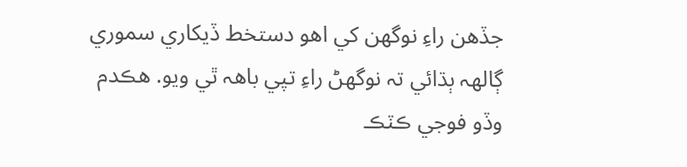جڏهن راءِ نوگهن کي اهو دستخط ڏيکاري سموري ڳالھہ ٻڌائي تہ نوگهڻ راءِ تپي باھہ ٿي ويو. هڪدم وڏو فوجي ڪٽڪ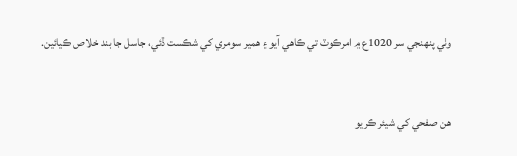وٺي پنھنجي سر 1020ع ۾ امرڪوٽ تي ڪاهي آيو ۽ همير سومري کي شڪست ڏئي، جاسل جا بند خلاص ڪيائين.



هن صفحي کي شيئر ڪريو